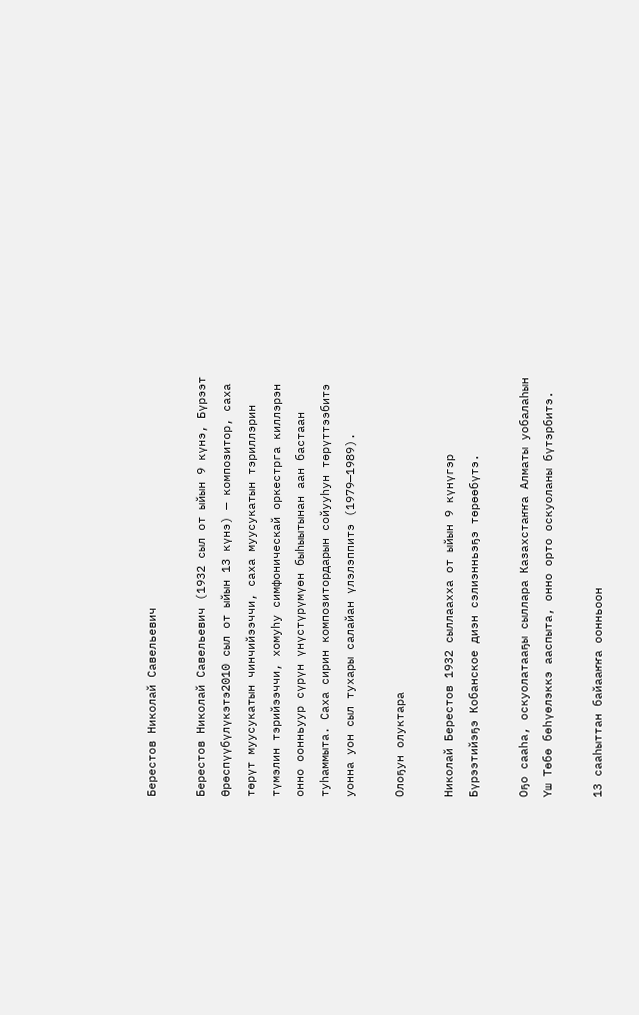Берестов Николай Савельевич

Берестов Николай Савельевич (1932 сыл от ыйын 9 күнэ, Бүрээт Өрөспүүбүлүкэтэ2010 сыл от ыйын 13 күнэ) — композитор, саха төрүт муусукатын чинчийээччи, саха муусукатын тэриллэрин түмэлин тэрийээччи, хомуһу симфоническай оркестрга киллэрэн онно оонньуур сүрүн үнүстүрүмүөн быһыытынан аан бастаан туһаммыта. Саха сирин композитордарын сойууһун төрүттээбитэ уонна уон сыл тухары салайан үлэлэппитэ (1979—1989).

Олоҕун олуктара

Николай Берестов 1932 сыллаахха от ыйын 9 күнүгэр Бүрээтийэҕэ Кобанское диэн сэлиэнньэҕэ төрөөбүтэ.

Оҕо сааһа, оскуолатааҕы сыллара Казахстаҥҥа Алматы уобалаһын Үш Төбө бөһүөлэккэ ааспыта, онно орто оскуоланы бүтэрбитэ.

13 сааһыттан байааҥҥа оонньоон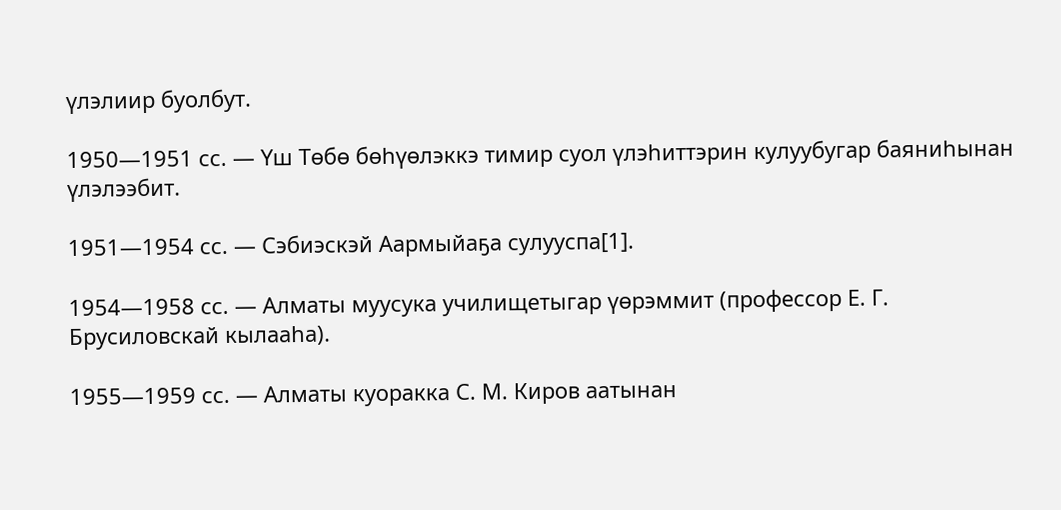үлэлиир буолбут.

1950—1951 сс. — Үш Төбө бөһүөлэккэ тимир суол үлэһиттэрин кулуубугар баяниһынан үлэлээбит.

1951—1954 сс. — Сэбиэскэй Аармыйаҕа сулууспа[1].

1954—1958 сс. — Алматы муусука училищетыгар үөрэммит (профессор Е. Г. Брусиловскай кылааһа).

1955—1959 сс. — Алматы куоракка С. М. Киров аатынан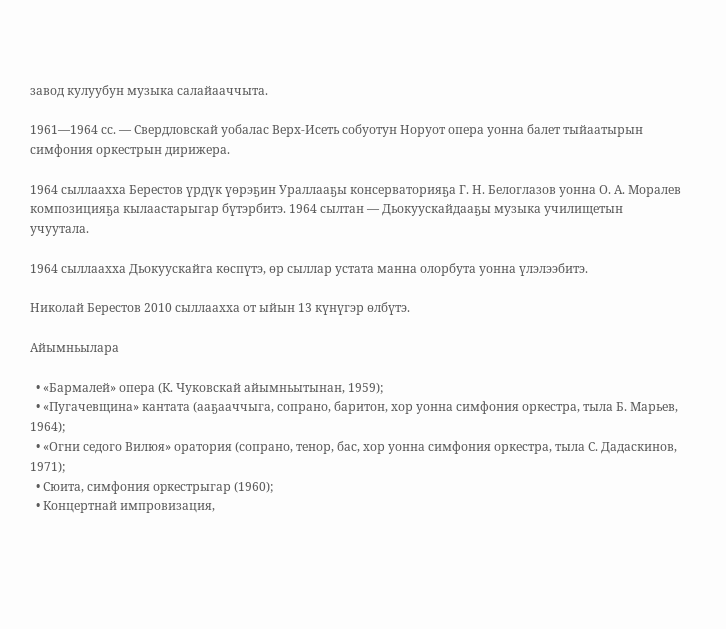завод кулуубун музыка салайааччыта.

1961—1964 сс. — Свердловскай уобалас Верх-Исеть собуотун Норуот опера уонна балет тыйаатырын симфония оркестрын дирижера.

1964 сыллаахха Берестов үрдүк үөрэҕин Ураллааҕы консерваторияҕа Г. Н. Белоглазов уонна О. А. Моралев композицияҕа кылаастарыгар бүтэрбитэ. 1964 сылтан — Дьокуускайдааҕы музыка училищетын учуутала.

1964 сыллаахха Дьокуускайга көспүтэ, өр сыллар устата манна олорбута уонна үлэлээбитэ.

Николай Берестов 2010 сыллаахха от ыйын 13 күнүгэр өлбүтэ.

Айымньылара

  • «Бармалей» опера (К. Чуковскай айымньытынан, 1959);
  • «Пугачевщина» кантата (ааҕааччыга, сопрано, баритон, хор уонна симфония оркестра, тыла Б. Марьев, 1964);
  • «Огни седого Вилюя» оратория (сопрано, тенор, бас, хор уонна симфония оркестра, тыла С. Дадаскинов, 1971);
  • Сюита, симфония оpкестрыгар (1960);
  • Концертнай импровизация,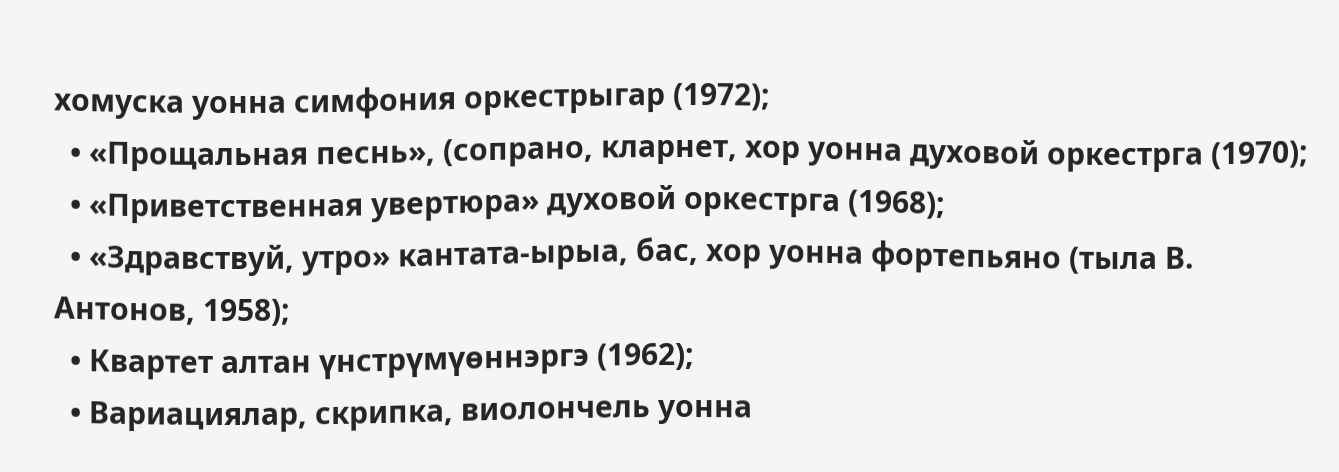хомуска уонна симфония оркестрыгар (1972);
  • «Прощальная песнь», (сопрано, кларнет, хор уонна духовой оркестрга (1970);
  • «Приветственная увертюра» духовой оpкестрга (1968);
  • «Здравствуй, утро» кантата-ырыа, бас, хор уонна фортепьяно (тыла В. Антонов, 1958);
  • Квартет алтан үнстрүмүөннэргэ (1962);
  • Вариациялар, скрипка, виолончель уонна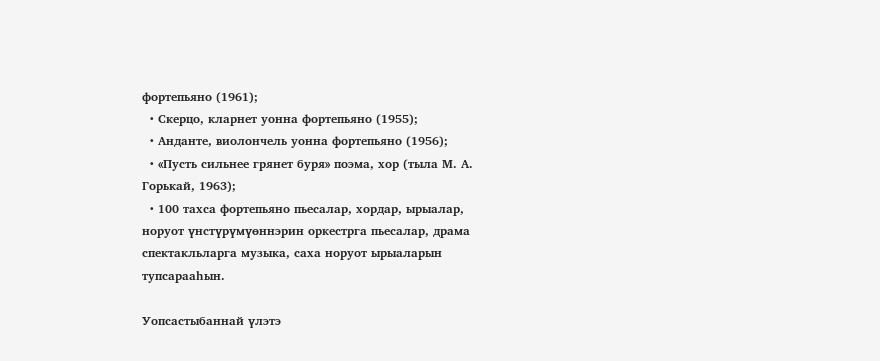фортепьяно (1961);
  • Скерцо, кларнет уонна фортепьяно (1955);
  • Анданте, виолончель уонна фортепьяно (1956);
  • «Пусть сильнее грянет буря» поэма, хор (тыла М. А. Горькай, 1963);
  • 100 тахса фортепьяно пьесалар, хордар, ырыалар, норуот үнстүрүмүөннэрин оркестрга пьесалар, драма спектакльларга музыка, саха норуот ырыаларын тупсарааһын.

Уопсастыбаннай үлэтэ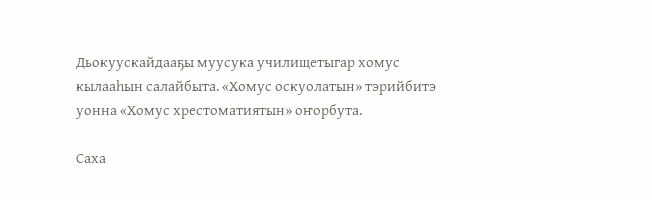Дьокуускайдааҕы муусука училищетыгар хомус кылааһын салайбыта. «Хомус оскуолатын» тэрийбитэ уонна «Хомус хрестоматиятын» оҥорбута.

Саха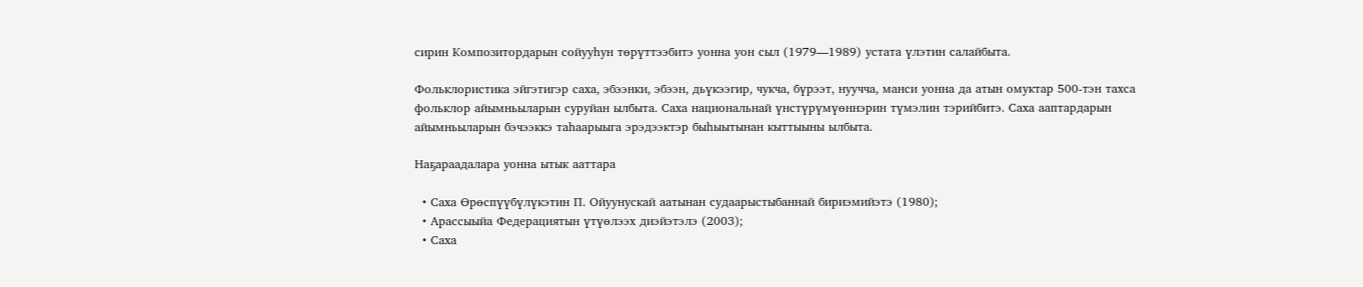сирин Композитордарын сойууһун төрүттээбитэ уонна уон сыл (1979—1989) устата үлэтин салайбыта.

Фольклористика эйгэтигэр саха, эбээнки, эбээн, дьүкээгир, чукча, бүрээт, нуучча, манси уонна да атын омуктар 500-тэн тахса фольклор айымньыларын суруйан ылбыта. Саха национальнай үнстүрүмүөннэрин түмэлин тэрийбитэ. Саха ааптардарын айымньыларын бэчээккэ таһаарыыга эрэдээктэр быһыытынан кыттыыны ылбыта.

Наҕараадалара уонна ытык ааттара

  • Саха Өрөспүүбүлүкэтин П. Ойуунускай аатынан судаарыстыбаннай бириэмийэтэ (1980);
  • Арассыыйа Федерациятын үтүөлээх диэйэтэлэ (2003);
  • Саха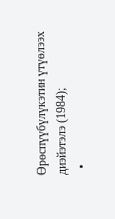Өрөспүүбүлүкэтин үтүөлээх диэйэтэлэ (1984);
  •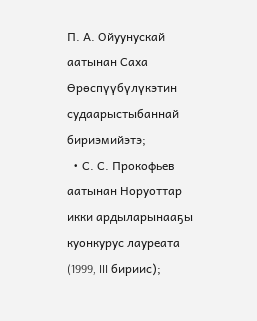П. А. Ойуунускай аатынан Саха Өрөспүүбүлүкэтин судаарыстыбаннай бириэмийэтэ;
  • С. С. Прокофьев аатынан Норуоттар икки ардыларынааҕы куонкурус лауреата (1999, III бириис);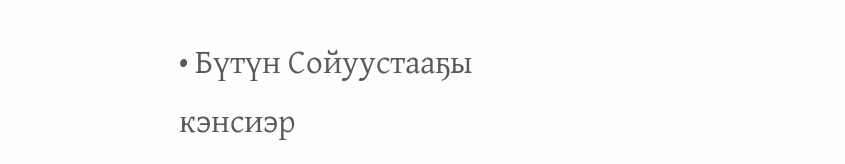• Бүтүн Сойуустааҕы кэнсиэр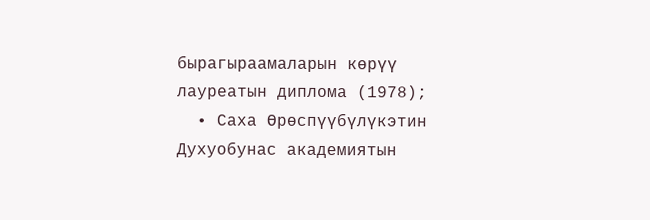бырагыраамаларын көрүү лауреатын диплома (1978);
  • Саха Өрөспүүбүлүкэтин Духуобунас академиятын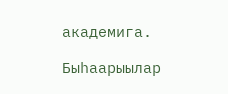академига.

Быһаарыылар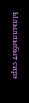Ылыллыбыт сирэ